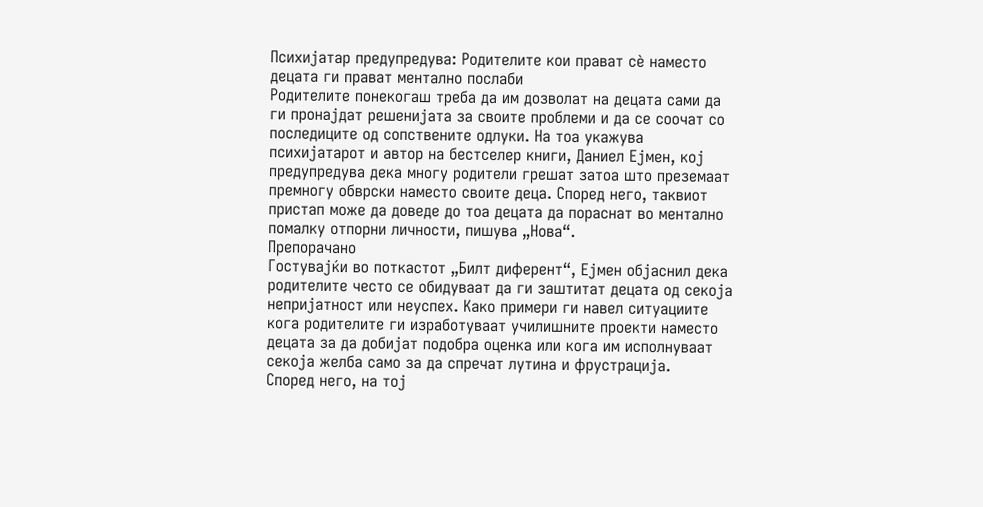Психијатар предупредува: Родителите кои прават сè наместо децата ги прават ментално послаби
Родителите понекогаш треба да им дозволат на децата сами да ги пронајдат решенијата за своите проблеми и да се соочат со последиците од сопствените одлуки. На тоа укажува психијатарот и автор на бестселер книги, Даниел Ејмен, кој предупредува дека многу родители грешат затоа што преземаат премногу обврски наместо своите деца. Според него, таквиот пристап може да доведе до тоа децата да пораснат во ментално помалку отпорни личности, пишува „Нова“.
Препорачано
Гостувајќи во поткастот „Билт диферент“, Ејмен објаснил дека родителите често се обидуваат да ги заштитат децата од секоја непријатност или неуспех. Како примери ги навел ситуациите кога родителите ги изработуваат училишните проекти наместо децата за да добијат подобра оценка или кога им исполнуваат секоја желба само за да спречат лутина и фрустрација.
Според него, на тој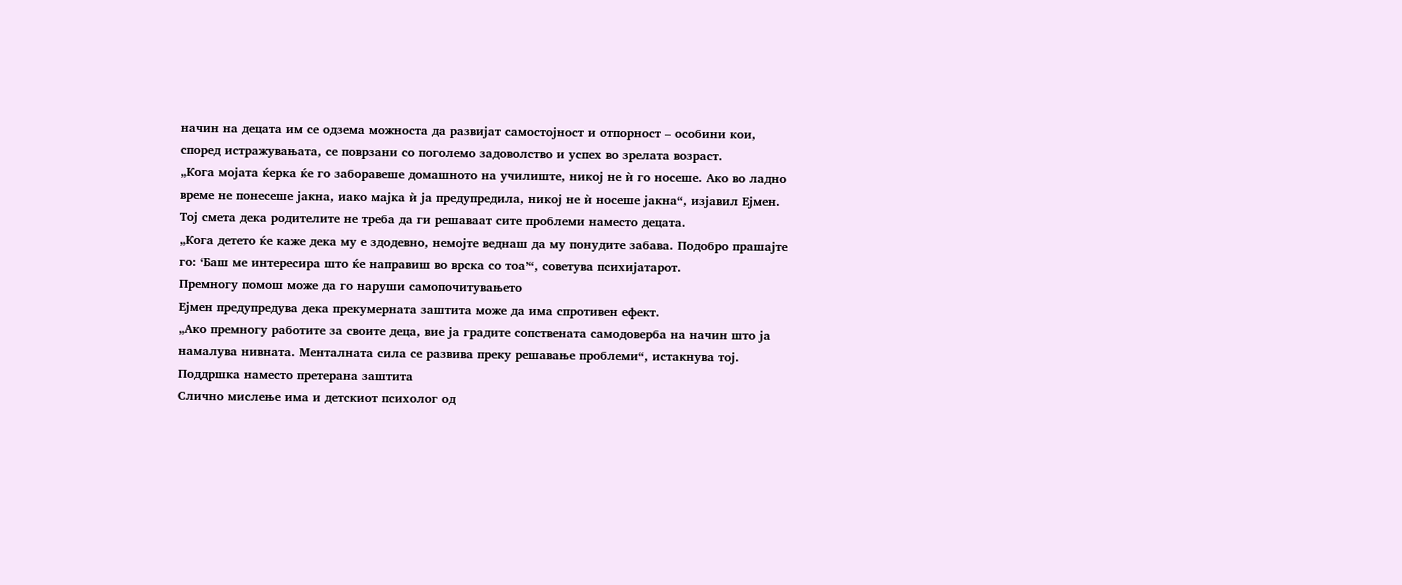начин на децата им се одзема можноста да развијат самостојност и отпорност – особини кои, според истражувањата, се поврзани со поголемо задоволство и успех во зрелата возраст.
„Кога мојата ќерка ќе го заборавеше домашното на училиште, никој не ѝ го носеше. Ако во ладно време не понесеше јакна, иако мајка ѝ ја предупредила, никој не ѝ носеше јакна“, изјавил Ејмен.
Тој смета дека родителите не треба да ги решаваат сите проблеми наместо децата.
„Кога детето ќе каже дека му е здодевно, немојте веднаш да му понудите забава. Подобро прашајте го: ‘Баш ме интересира што ќе направиш во врска со тоа’“, советува психијатарот.
Премногу помош може да го наруши самопочитувањето
Ејмен предупредува дека прекумерната заштита може да има спротивен ефект.
„Ако премногу работите за своите деца, вие ја градите сопствената самодоверба на начин што ја намалува нивната. Менталната сила се развива преку решавање проблеми“, истакнува тој.
Поддршка наместо претерана заштита
Слично мислење има и детскиот психолог од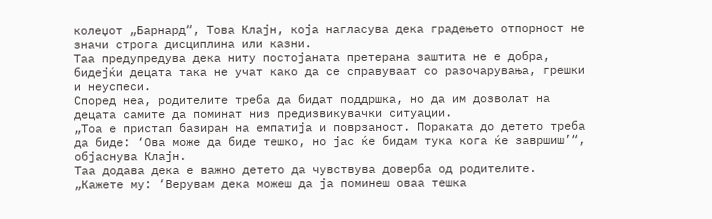колеџот „Барнард“, Това Клајн, која нагласува дека градењето отпорност не значи строга дисциплина или казни.
Таа предупредува дека ниту постојаната претерана заштита не е добра, бидејќи децата така не учат како да се справуваат со разочарувања, грешки и неуспеси.
Според неа, родителите треба да бидат поддршка, но да им дозволат на децата самите да поминат низ предизвикувачки ситуации.
„Тоа е пристап базиран на емпатија и поврзаност. Пораката до детето треба да биде: ‘Ова може да биде тешко, но јас ќе бидам тука кога ќе завршиш’“, објаснува Клајн.
Таа додава дека е важно детето да чувствува доверба од родителите.
„Кажете му: ‘Верувам дека можеш да ја поминеш оваа тешка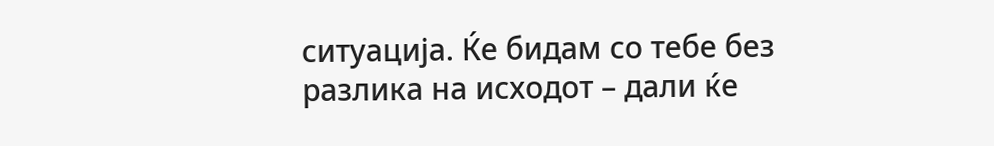ситуација. Ќе бидам со тебе без разлика на исходот – дали ќе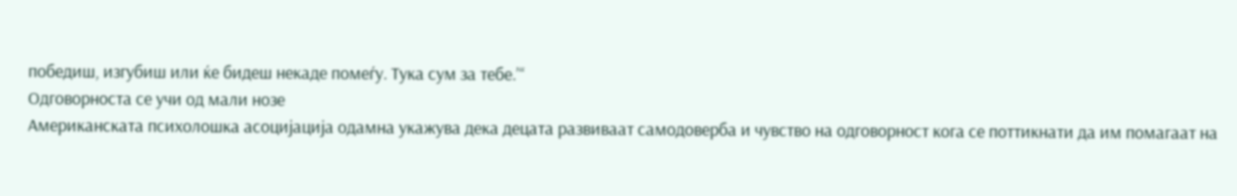победиш, изгубиш или ќе бидеш некаде помеѓу. Тука сум за тебе.’“
Одговорноста се учи од мали нозе
Американската психолошка асоцијација одамна укажува дека децата развиваат самодоверба и чувство на одговорност кога се поттикнати да им помагаат на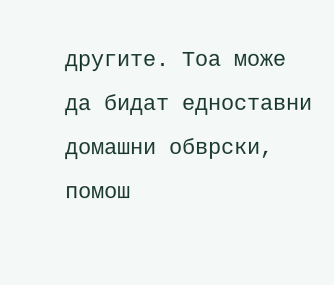другите. Тоа може да бидат едноставни домашни обврски, помош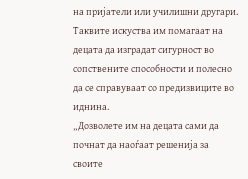на пријатели или училишни другари.
Таквите искуства им помагаат на децата да изградат сигурност во сопствените способности и полесно да се справуваат со предизвиците во иднина.
„Дозволете им на децата сами да почнат да наоѓаат решенија за своите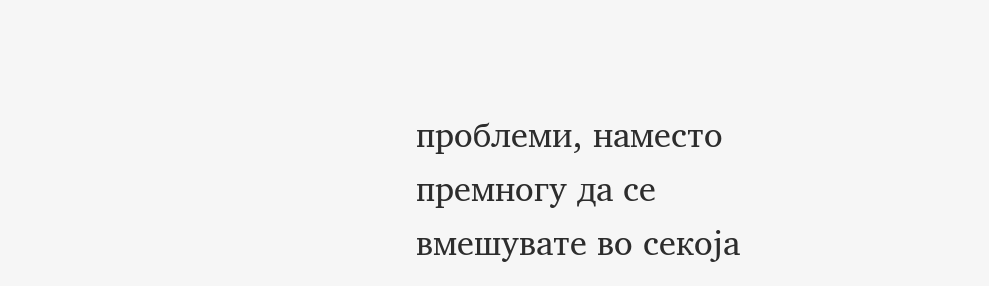проблеми, наместо премногу да се вмешувате во секоја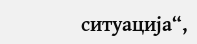ситуација“,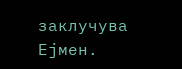заклучува Ејмен.